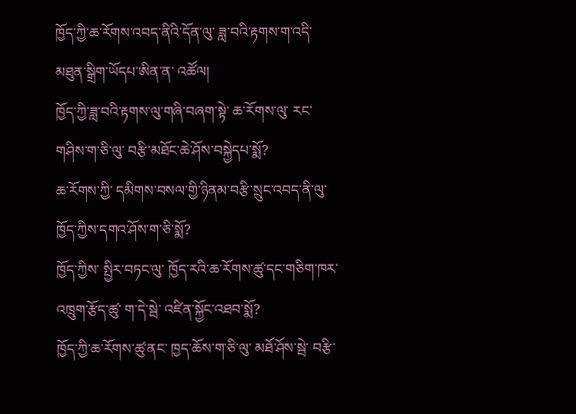ཁྱོད་ཀྱི་ཆ་རོགས་འབད་ནིའི་དོན་ལུ་ ཟླ་བའི་རྟགས་ག་འདི་ མཐུན་སྒྲིག་ཡོདཔ་ཨིན་ན་ འཚོལ།
ཁྱོད་ཀྱི་ཟླ་བའི་རྟགས་ལུ་གཞི་བཞག་སྟེ་ ཆ་རོགས་ལུ་ རང་གཤིས་ག་ཅི་ལུ་ བརྩི་མཐོང་ཆེ་ཤོས་བསྐྱེདཔ་སྨོ?
ཆ་རོགས་ཀྱི་ དམིགས་བསལ་གྱི་ཉིནམ་བརྩི་སྲུང་འབད་ནི་ལུ་ ཁྱོད་ཀྱིས་དགའ་ཤོས་ག་ཅི་སྨོ?
ཁྱོད་ཀྱིས་ སྤྱིར་བཏང་ལུ་ ཁྱོད་རའི་ཆ་རོགས་ཚུ་དང་གཅིག་ཁར་ འཁྲུག་རྩོད་ཚུ་ ག་དེ་སྦེ་ འཛིན་སྐྱོང་འཐབ་སྨོ?
ཁྱོད་ཀྱི་ཆ་རོགས་ཚུ་ནང་ ཁྱད་ཆོས་ག་ཅི་ལུ་ མཐོ་ཤོས་སྦེ་ བརྩི་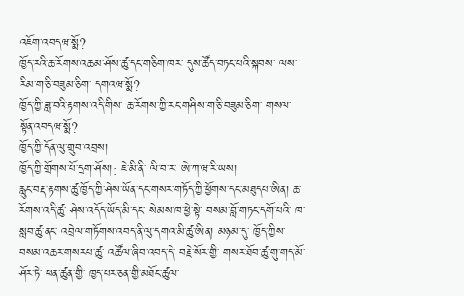འཇོག་འབདཝ་སྨོ?
ཁྱོད་རའི་ཆ་རོགས་འཆམ་ཤོས་ཚུ་དང་གཅིག་ཁར་ དུས་ཚོད་བཏང་པའི་སྐབས་ ལས་རིམ་ག་ཅི་བཟུམ་ཅིག་ དགའཝ་སྨོ?
ཁྱོད་ཀྱི་ཟླ་བའི་རྟགས་འདི་གིས་ ཆ་རོགས་ཀྱི་རང་གཤིས་ག་ཅི་བཟུམ་ཅིག་ གསལ་སྟོན་འབདཝ་སྨོ?
ཁྱོད་ཀྱི་དོན་ལུ་གྲུབ་འབྲས།
ཁྱོད་ཀྱི་གྲོགས་པོ་དྲག་ཤོས།: ཇེ་མི་ནི་ ལི་བ་ར་ ཨེ་ཀ་ཝ་རི་ཡས།
རླུང་བརྡ་རྟགས་ཚུ་ཁྱོད་ཀྱི་ཤེས་ཡོན་དང་གསར་གཏོད་ཀྱི་ཕྱོགས་དང་མཐུདཔ་ཨིན། ཆ་རོགས་འདི་ཚུ་ ཤེས་འདོད་ཡོད་མི་དང་ སེམས་ཁ་ཕྱེ་སྟེ་ བསམ་བློ་གཏང་དགོ་པའི་ ཁ་སླབ་ཚུ་ནང་ འབྲེལ་གཏོགས་འབད་ནི་ལུ་དགའ་མི་ཚུ་ཨིན། མཉམ་དུ་ ཁྱོད་ཀྱིས་ བསམ་འཆར་གསརཔ་ཚུ་ འཚོལ་ཞིབ་འབད་དེ་ བརྗེ་སོར་གྱི་ གསར་ཐོབ་ཚུ་གུ་གད་མོ་ཤོར་ཏེ་ ཕན་ཚུན་གྱི་ ཁྱད་པར་ཅན་གྱི་མཐོང་ཚུལ་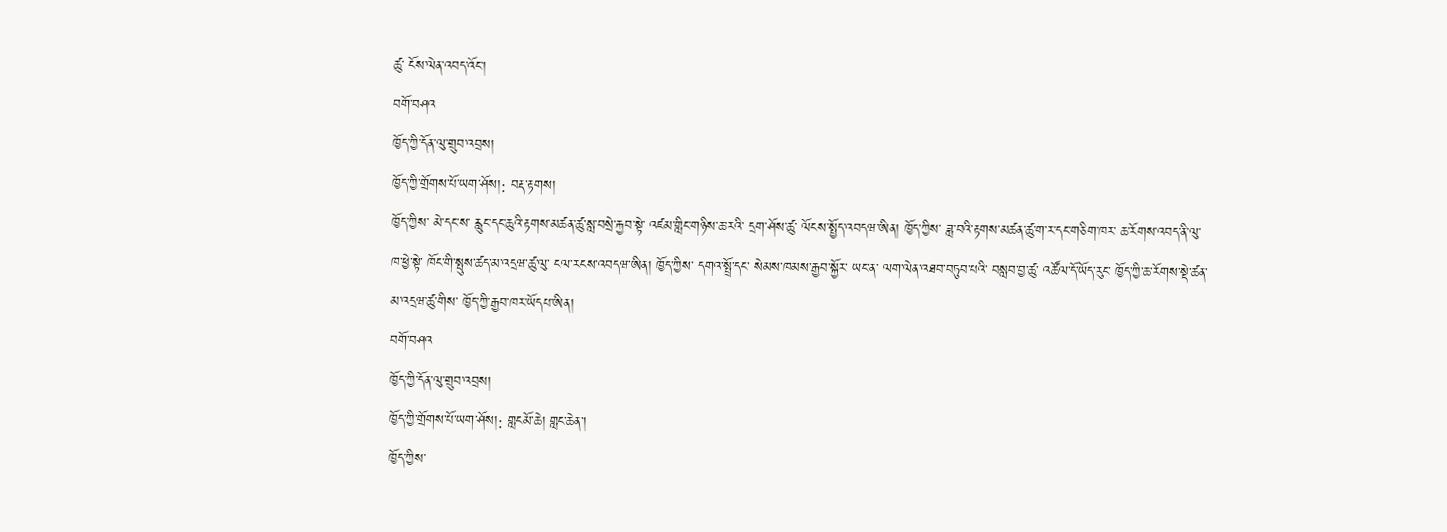ཚུ་ ངོས་ལེན་འབད་འོང་།
བགོ་བཤའ
ཁྱོད་ཀྱི་དོན་ལུ་གྲུབ་འབྲས།
ཁྱོད་ཀྱི་གྲོགས་པོ་ཡག་ཤོས།: བརྡ་རྟགས།
ཁྱོད་ཀྱིས་ མེ་དང་ས་ རླུང་དང་ཆུའི་རྟགས་མཚན་ཚུ་སླ་བསྲེ་རྐྱབ་སྟེ་ འཛམ་གླིང་གཉིས་ཆ་རའི་ དྲག་ཤོས་ཚུ་ ལོངས་སྤྱོད་འབདཝ་ཨིན། ཁྱོད་ཀྱིས་ ཟླ་བའི་རྟགས་མཚན་ཚུ་ག་ར་དང་གཅིག་ཁར་ ཆ་རོགས་འབད་ནི་ལུ་ ཁ་ཕྱེ་སྟེ་ ཁོང་གི་སྤུས་ཚད་མ་འདྲཝ་ཚུ་ལུ་ ངལ་རངས་འབདཝ་ཨིན། ཁྱོད་ཀྱིས་ དགའ་སྤྲོ་དང་ སེམས་ཁམས་རྒྱབ་སྐྱོར་ ཡང་ན་ ལག་ལེན་འཐབ་བཏུབ་པའི་ བསླབ་བྱ་ཚུ་ འཚོལ་དོ་ཡོད་རུང་ ཁྱོད་ཀྱི་ཆ་རོགས་སྡེ་ཚན་མ་འདྲཝ་ཚུ་གིས་ ཁྱོད་ཀྱི་རྒྱབ་ཁར་ཡོདཔ་ཨིན།
བགོ་བཤའ
ཁྱོད་ཀྱི་དོན་ལུ་གྲུབ་འབྲས།
ཁྱོད་ཀྱི་གྲོགས་པོ་ཡག་ཤོས།: གླངམོ་ཆེ། གླང་ཆེན་།
ཁྱོད་ཀྱིས་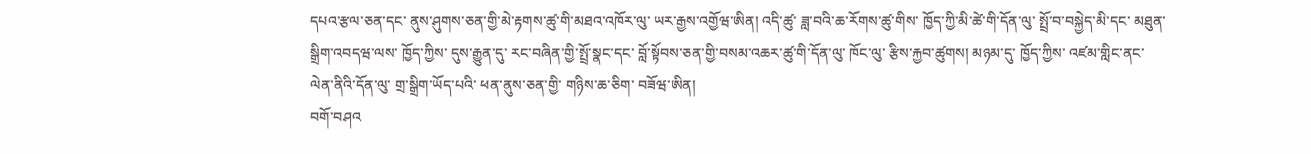དཔའ་རྩལ་ཅན་དང་ ནུས་ཤུགས་ཅན་གྱི་མེ་རྟགས་ཚུ་གི་མཐའ་འཁོར་ལུ་ ཡར་རྒྱས་འགྱོཝ་ཨིན། འདི་ཚུ་ ཟླ་བའི་ཆ་རོགས་ཚུ་གིས་ ཁྱོད་ཀྱི་མི་ཚེ་གི་དོན་ལུ་ སྤྲོ་བ་བསྐྱེད་མི་དང་ མཐུན་སྒྲིག་འབདཝ་ལས་ ཁྱོད་ཀྱིས་ དུས་རྒྱུན་དུ་ རང་བཞིན་གྱི་སྤྲོ་སྣང་དང་ བློ་སྟོབས་ཅན་གྱི་བསམ་འཆར་ཚུ་གི་དོན་ལུ་ ཁོང་ལུ་ རྩིས་རྐྱབ་ཚུགས། མཉམ་དུ་ ཁྱོད་ཀྱིས་ འཛམ་གླིང་ནང་ ལེན་ནིའི་དོན་ལུ་ གྲ་སྒྲིག་ཡོད་པའི་ ཕན་ནུས་ཅན་གྱི་ གཉིས་ཆ་ཅིག་ བཟོཝ་ཨིན།
བགོ་བཤའ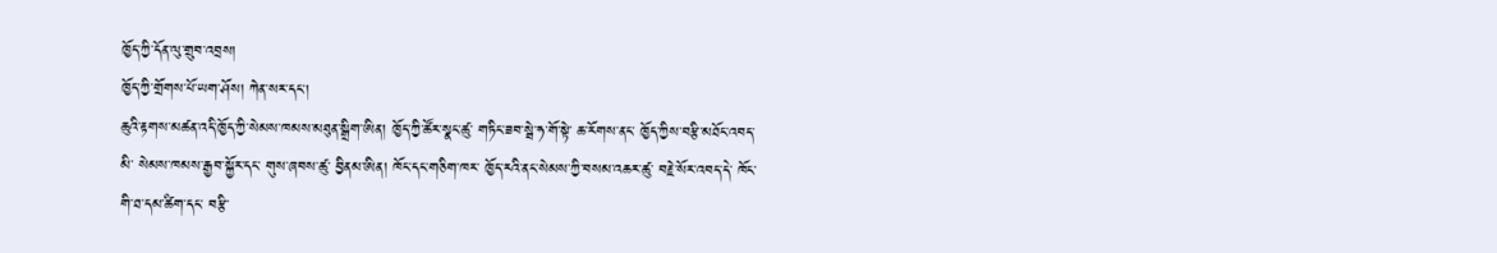ཁྱོད་ཀྱི་དོན་ལུ་གྲུབ་འབྲས།
ཁྱོད་ཀྱི་གྲོགས་པོ་ཡག་ཤོས། ཀེན་སར་དང་།
ཆུའི་རྟགས་མཚན་འདི་ཁྱོད་ཀྱི་སེམས་ཁམས་མཐུན་སྒྲིག་ཨིན། ཁྱོད་ཀྱི་ཚོར་སྣང་ཚུ་ གཏིང་ཟབ་སྦེ་ཧ་གོ་སྟེ་ ཆ་རོགས་ནང་ ཁྱོད་ཀྱིས་བརྩི་མཐོང་འབད་མི་ སེམས་ཁམས་རྒྱབ་སྐྱོར་དང་ གུས་ཞབས་ཚུ་ བྱིནམ་ཨིན། ཁོང་དང་གཅིག་ཁར་ ཁྱོད་རའི་ནང་སེམས་ཀྱི་བསམ་འཆར་ཚུ་ བརྗེ་སོར་འབད་དེ་ ཁོང་གི་ཐ་དམ་ཚིག་དང་ བརྩི་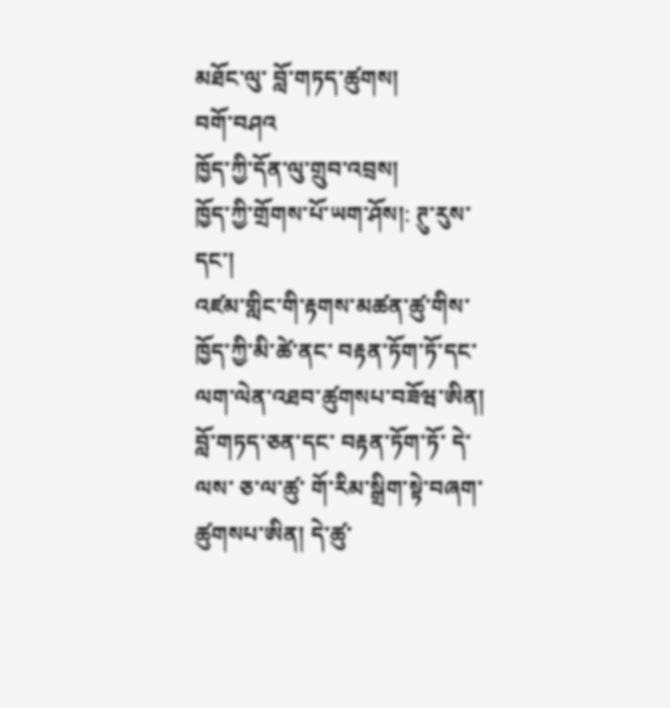མཐོང་ལུ་ བློ་གཏད་ཚུགས།
བགོ་བཤའ
ཁྱོད་ཀྱི་དོན་ལུ་གྲུབ་འབྲས།
ཁྱོད་ཀྱི་གྲོགས་པོ་ཡག་ཤོས།: ཊུ་རུས་དང་།
འཛམ་གླིང་གི་རྟགས་མཚན་ཚུ་གིས་ ཁྱོད་ཀྱི་མི་ཚེ་ནང་ བརྟན་ཏོག་ཏོ་དང་ ལག་ལེན་འཐབ་ཚུགསཔ་བཟོཝ་ཨིན། བློ་གཏད་ཅན་དང་ བརྟན་ཏོག་ཏོ་ དེ་ལས་ ཅ་ལ་ཚུ་ གོ་རིམ་སྒྲིག་སྟེ་བཞག་ཚུགསཔ་ཨིན། དེ་ཚུ་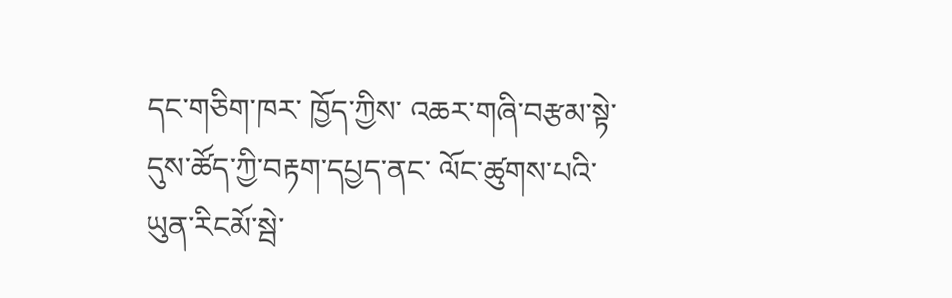དང་གཅིག་ཁར་ ཁྱོད་ཀྱིས་ འཆར་གཞི་བརྩམ་སྟེ་ དུས་ཚོད་ཀྱི་བརྟག་དཔྱད་ནང་ ལོང་ཚུགས་པའི་ ཡུན་རིངམོ་སྦེ་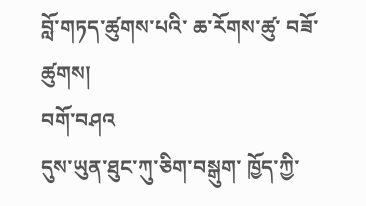བློ་གཏད་ཚུགས་པའི་ ཆ་རོགས་ཚུ་ བཟོ་ཚུགས།
བགོ་བཤའ
དུས་ཡུན་ཐུང་ཀུ་ཅིག་བསྒུག་ ཁྱོད་ཀྱི་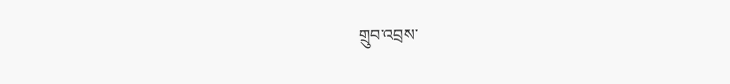གྲུབ་འབྲས་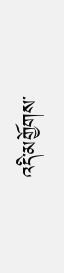འདི་མགྱོགས་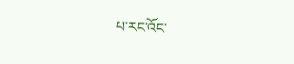པ་རང་འོང་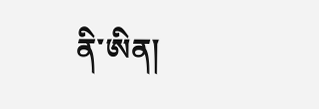ནི་ཨིན།